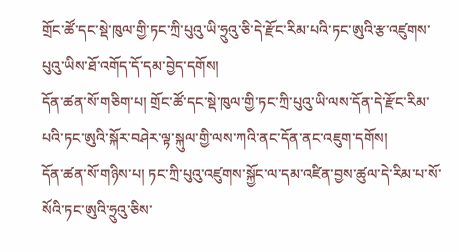གྲོང་ཚོ་དང་སྡེ་ཁུལ་གྱི་ཏང་ཀྲི་པུའུ་ཡི་ཧྲུའུ་ཅི་དེ་རྫོང་རིམ་པའི་ཏང་ཨུའི་རྩ་འཛུགས་པུའུ་ཡིས་ཐོ་འགོད་དོ་དམ་བྱེད་དགོས།
དོན་ཚན་སོ་གཅིག་པ། གྲོང་ཚོ་དང་སྡེ་ཁུལ་གྱི་ཏང་ཀྲི་པུའུ་ཡི་ལས་དོན་དེ་རྫོང་རིམ་པའི་ཏང་ཨུའི་སྐོར་བཤེར་ལྟ་སྐུལ་གྱི་ལས་ཀའི་ནང་དོན་ནང་འཇུག་དགོས།
དོན་ཚན་སོ་གཉིས་པ། ཏང་ཀྲི་པུའུ་འཛུགས་སྐྱོང་ལ་དམ་འཛིན་བྱས་ཚུལ་དེ་རིམ་པ་སོ་སོའི་ཏང་ཨུའི་ཧྲུའུ་ཅིས་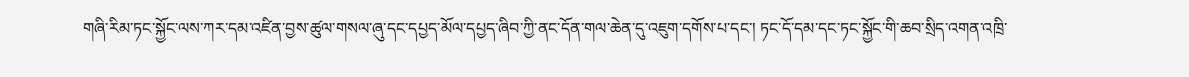གཞི་རིམ་ཏང་སྐྱོང་ལས་ཀར་དམ་འཛིན་བྱས་ཚུལ་གསལ་ཞུ་དང་དཔྱད་མོལ་དཔྱད་ཞིབ་ཀྱི་ནང་དོན་གལ་ཆེན་དུ་འཇུག་དགོས་པ་དང་། ཏང་དོ་དམ་དང་ཏང་སྐྱོང་གི་ཆབ་སྲིད་འགན་འཁྲི་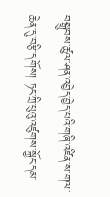བསྒྲུབས་ཚུལ་ཤན་འབྱེད་བྱེད་པའི་གཞི་འཛིན་ས་གལ་ཆེན་དུ་བརྩི་དགོས། ཏང་ཀྲི་པུའུ་འཛུགས་སྐྱོང་དམ་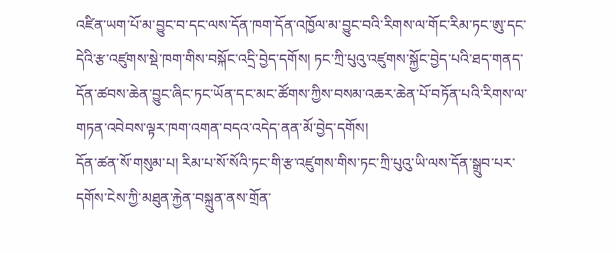འཛིན་ཡག་པོ་མ་བྱུང་བ་དང་ལས་དོན་ཁག་དོན་འཁྱོལ་མ་བྱུང་བའི་རིགས་ལ་གོང་རིམ་ཏང་ཨུ་དང་དེའི་རྩ་འཛུགས་སྡེ་ཁག་གིས་བསྐོང་འདྲི་བྱེད་དགོས། ཏང་ཀྲི་པུའུ་འཛུགས་སྐྱོང་བྱེད་པའི་ཐད་གནད་དོན་ཚབས་ཆེན་བྱུང་ཞིང་ཏང་ཡོན་དང་མང་ཚོགས་ཀྱིས་བསམ་འཆར་ཆེན་པོ་བཏོན་པའི་རིགས་ལ་གཏན་འབེབས་ལྟར་ཁག་འགན་བདའ་འདེད་ནན་མོ་བྱེད་དགོས།
དོན་ཚན་སོ་གསུམ་པ། རིམ་པ་སོ་སོའི་ཏང་གི་རྩ་འཛུགས་གིས་ཏང་ཀྲི་པུའུ་ཡི་ལས་དོན་སྒྲུབ་པར་དགོས་ངེས་ཀྱི་མཐུན་རྐྱེན་བསྐྲུན་ནས་གྲོན་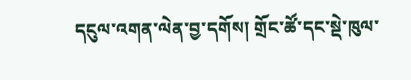དངུལ་འགན་ལེན་བྱ་དགོས། གྲོང་ཚོ་དང་སྡེ་ཁུལ་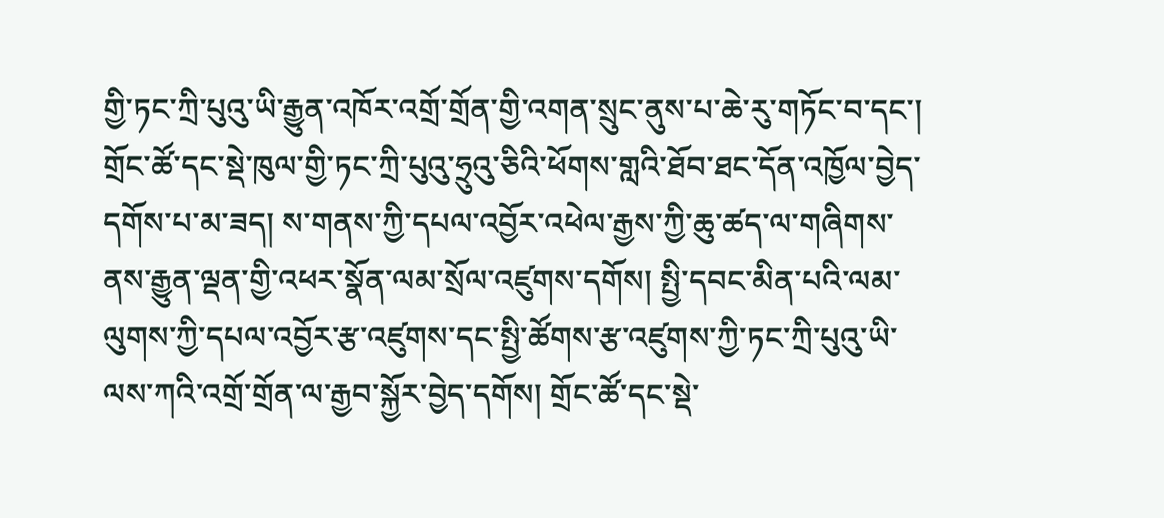གྱི་ཏང་ཀྲི་པུའུ་ཡི་རྒྱུན་འཁོར་འགྲོ་གྲོན་གྱི་འགན་སྲུང་ནུས་པ་ཆེ་རུ་གཏོང་བ་དང་། གྲོང་ཚོ་དང་སྡེ་ཁུལ་གྱི་ཏང་ཀྲི་པུའུ་ཧྲུའུ་ཅིའི་ཕོགས་གླའི་ཐོབ་ཐང་དོན་འཁྱོལ་བྱེད་དགོས་པ་མ་ཟད། ས་གནས་ཀྱི་དཔལ་འབྱོར་འཕེལ་རྒྱས་ཀྱི་ཆུ་ཚད་ལ་གཞིགས་ནས་རྒྱུན་ལྡན་གྱི་འཕར་སྣོན་ལམ་སྲོལ་འཛུགས་དགོས། སྤྱི་དབང་མིན་པའི་ལམ་ལུགས་ཀྱི་དཔལ་འབྱོར་རྩ་འཛུགས་དང་སྤྱི་ཚོགས་རྩ་འཛུགས་ཀྱི་ཏང་ཀྲི་པུའུ་ཡི་ལས་ཀའི་འགྲོ་གྲོན་ལ་རྒྱབ་སྐྱོར་བྱེད་དགོས། གྲོང་ཚོ་དང་སྡེ་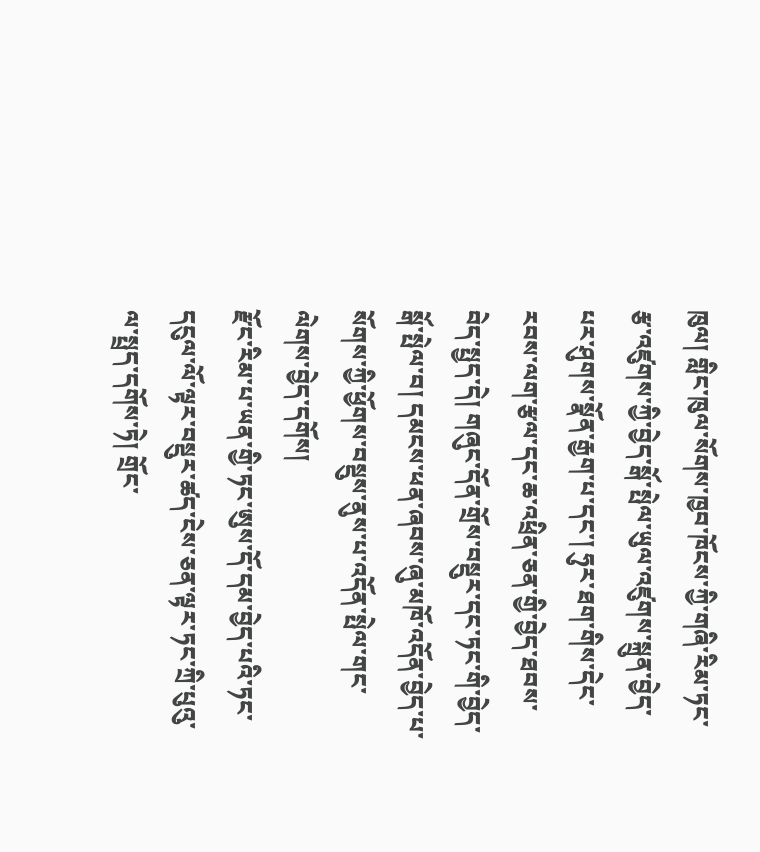ཁུལ། གླིང་ཁུལ་སོགས་ཁྱབ་ཁོངས་ཀྱི་གཞི་རིམ་ཏང་རྩ་འཛུགས་ཀྱི་བྱེད་སྒོ་སྤེལ་ཡུལ་འཛུགས་སྐྲུན་བྱེད་པར་ཤུགས་སྣོན་རྒྱག་པ་དང་། ཧུར་ཐག་གིས་དེང་རབས་ལག་རྩལ་དང་ཆ་འཕྲིན་ཅན་གྱི་བྱེད་ཐབས་བེད་སྤྱད་དེ། གཞུང་དོན་གྲོས་བསྡུར་དང་ཏང་གི་བྱེད་སྒོ་སྤེལ་བ། དམངས་ཕན་ཞབས་ཞུ་མཁོ་འདོན་བྱེད་པ་སོགས་ཀྱི་ཕྱོགས་བསྡུས་ནུས་པ་འདོན་སྤེལ་གང་ལེགས་བྱེད་དགོས།
རྫོང་རིམ་པ་ཡན་གྱི་ཏང་ཨུས་དོ་དམ་བྱེད་པའི་ཏང་དངུལ་ལོ་ལྟར་བསྡུར་ཚད་ངེས་ཅན་ལྟར་ཏང་ཀྲི་པུའུ་ལ་སྤྲད་དགོས་ཏེ། གྲོང་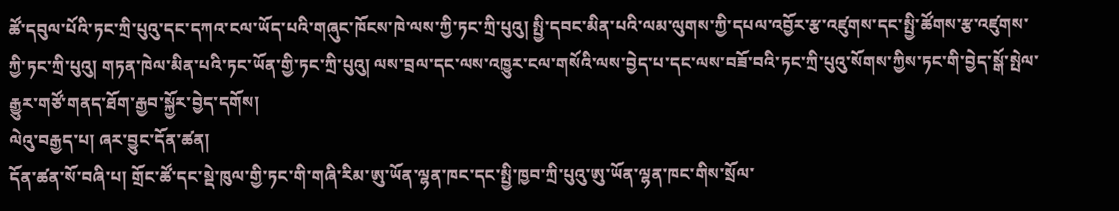ཚོ་དབུལ་པོའི་ཏང་ཀྲི་པུའུ་དང་དཀའ་ངལ་ཡོད་པའི་གཞུང་ཁོངས་ཁེ་ལས་ཀྱི་ཏང་ཀྲི་པུའུ། སྤྱི་དབང་མིན་པའི་ལམ་ལུགས་ཀྱི་དཔལ་འབྱོར་རྩ་འཛུགས་དང་སྤྱི་ཚོགས་རྩ་འཛུགས་ཀྱི་ཏང་ཀྲི་པུའུ། གཏན་ཁེལ་མིན་པའི་ཏང་ཡོན་གྱི་ཏང་ཀྲི་པུའུ། ལས་བྲལ་དང་ལས་འཁྱུར་ངལ་གསོའི་ལས་བྱེད་པ་དང་ལས་བཟོ་བའི་ཏང་ཀྲི་པུའུ་སོགས་ཀྱིས་ཏང་གི་བྱེད་སྒོ་སྤེལ་རྒྱུར་གཙོ་གནད་ཐོག་རྒྱབ་སྐྱོར་བྱེད་དགོས།
ལེའུ་བརྒྱད་པ། ཞར་བྱུང་དོན་ཚན།
དོན་ཚན་སོ་བཞི་པ། གྲོང་ཚོ་དང་སྡེ་ཁུལ་གྱི་ཏང་གི་གཞི་རིམ་ཨུ་ཡོན་ལྷན་ཁང་དང་སྤྱི་ཁྱབ་ཀྲི་པུའུ་ཨུ་ཡོན་ལྷན་ཁང་གིས་སྲོལ་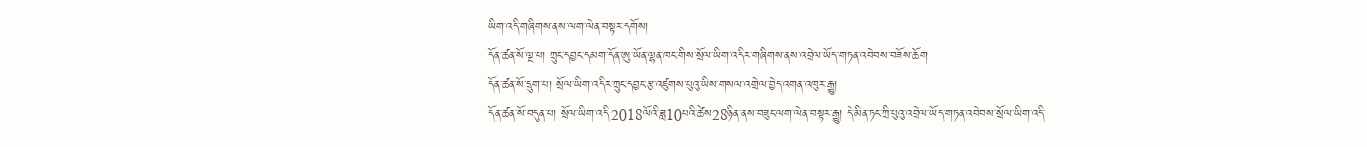ཡིག་འདི་གཞིགས་ནས་ལག་ལེན་བསྟར་དགོས།
དོན་ཚན་སོ་ལྔ་པ། ཀྲུང་དབྱང་དམག་དོན་ཨུ་ཡོན་ལྷན་ཁང་གིས་སྲོལ་ཡིག་འདིར་གཞིགས་ནས་འབྲེལ་ཡོད་གཏན་འབེབས་བཟོས་ཆོག
དོན་ཚན་སོ་དྲུག་པ། སྲོལ་ཡིག་འདིར་ཀྲུང་དབྱང་རྩ་འཛུགས་པུའུ་ཡིས་གསལ་འགྲེལ་བྱེད་འགན་འཁུར་རྒྱུ།
དོན་ཚན་སོ་བདུན་པ། སྲོལ་ཡིག་འདི2018ལོའི་ཟླ10པའི་ཚེས28ཉིན་ནས་བཟུང་ལག་ལེན་བསྟར་རྒྱུ། དེ་མིན་ཏང་ཀྲི་པུའུ་འབྲེལ་ཡོད་གཏན་འབེབས་སྲོལ་ཡིག་འདི་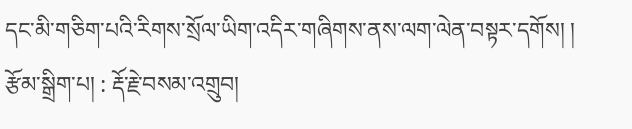དང་མི་གཅིག་པའི་རིགས་སྲོལ་ཡིག་འདིར་གཞིགས་ནས་ལག་ལེན་བསྟར་དགོས། །
རྩོམ་སྒྲིག་པ། : རྡོ་རྗེ་བསམ་འགྲུབ།